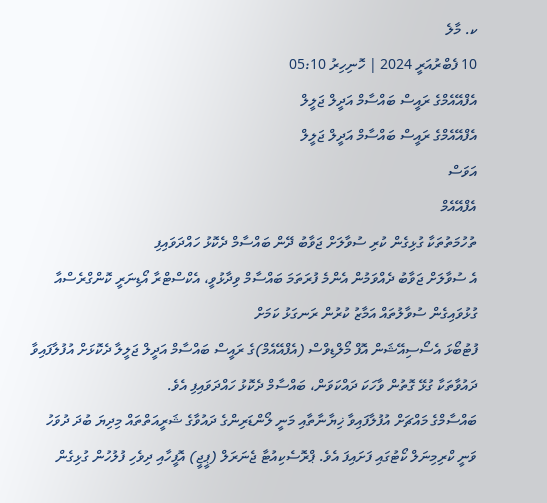ކ. މާލެ
10 ފެބްރުއަރީ 2024 | ހޮނިހިރު 05:10
އެފްއޭއެމްގެ ރައީސް ބައްސާމް އަދީލް ޖަލީލް
އެފްއޭއެމްގެ ރައީސް ބައްސާމް އަދީލް ޖަލީލް
އަވަސް
އެފްއޭއެމް
ތުހުމަތުތަކާ ގުޅިގެން ކުރި ސުވާލަށް ޖަވާބު ދޭން ބައްސާމް ދެކޮޅު ހައްދަވައިފި
އެ ސުވާލަށް ޖަވާބު ދެއްވަމުން އެންމެ ފުރަތަމަ ބައްސާމް ވިދާޅުވީ، އެކްސްޓްރާ އޯޑިނަރީ ކޮންގްރެސްއާ ގުޅުވައިގެން ސުވާލުތައް އަމާޒު ކުރުން ރަނގަޅު ކަމަށް
ފުޓުބޯޅަ އެސޯސިއޭޝަން އޮފް މޯލްޑިވްސް (އެފްއޭއެމް)ގެ ރައީސް ބައްސާމް އަދީލް ޖަލީލާ ދެކޮޅަށް އުފުލާފައިވާ ދައުވާތަކާ ގުޅޭ ގޮތުން ވާހަކަ ދައްކަވަން، ބައްސާމް ދެކޮޅު ހައްދަވައިފި އެވެ.
ބައްސާމްގެ މައްޗަށް އުފުލާފައިވާ ޚިޔާނާތާއި މަނީ ލޯންޑަރިންގެ ދައުވާގެ ޝަރީއަތްތައް މިދިޔަ ބުދަ ދުވަހު ވަނީ ކްރިމިނަލް ކޯޓުގައި ފަށައިފަ އެވެ. ޕްރޮސެކިއުޓާ ޖެނަރަލް (ޕީޖީ) އޮފީހާއި ދިވެހި ފުލުހުން ގުޅިގެން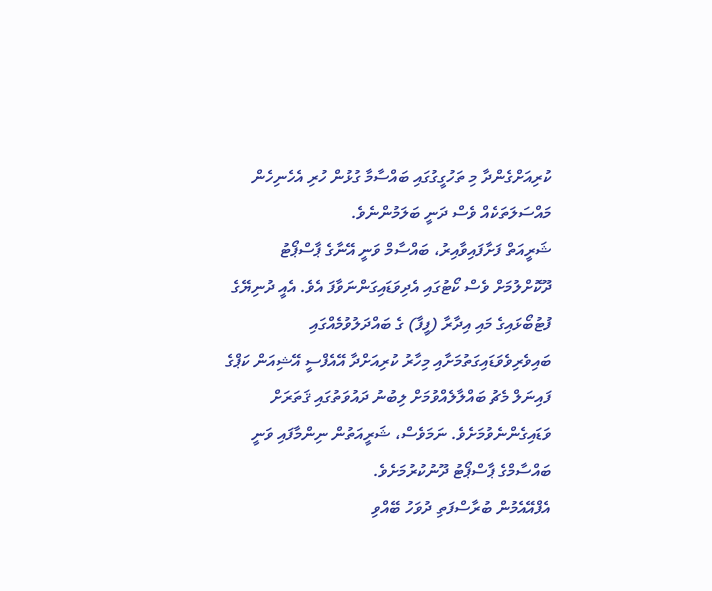ކުރިއަށްގެންދާ މި ތަހުގީގުގައި ބައްސާމާ ގުޅުން ހުރި އެހެނިހެން މައްސަލަތަކެއް ވެސް ދަނީ ބަލަމުންނެވެ.
ޝަރީއަތް ފަށާފައިވާއިރު، ބައްސާމް ވަނީ އޭނާގެ ޕާސްޕޯޓު ދޫކޮށްލުމަށް ވެސް ކޯޓުގައި އެދިވަޑައިގަންނަވާފަ އެވެ. އެއީ ދުނިޔޭގެ ފުޓުބޯޅައިގެ މައި އިދާރާ (ފީފާ) ގެ ބައްދަލުވުމެއްގައި ބައިވެރިވެވަޑައިގަތުމަށާއި މިހާރު ކުރިއަށްދާ އޭއެފްސީ އޭޝިއަން ކަޕްގެ ފައިނަލް މެޗު ބައްލާލެއްވުމަށް ލިބުނު ދައުވަތުގައި ޤަތަރަށް ވަޑައިގެންނެވުމަށެވެ. ނަމަވެސް، ޝަރީއަތުން ނިންމާފައި ވަނީ ބައްސާމްގެ ޕާސްޕޯޓު ދޫނުކުރުމަށެވެ.
އެފްއޭއެމުން ބުރާސްފަތި ދުވަހު ބޭއްވި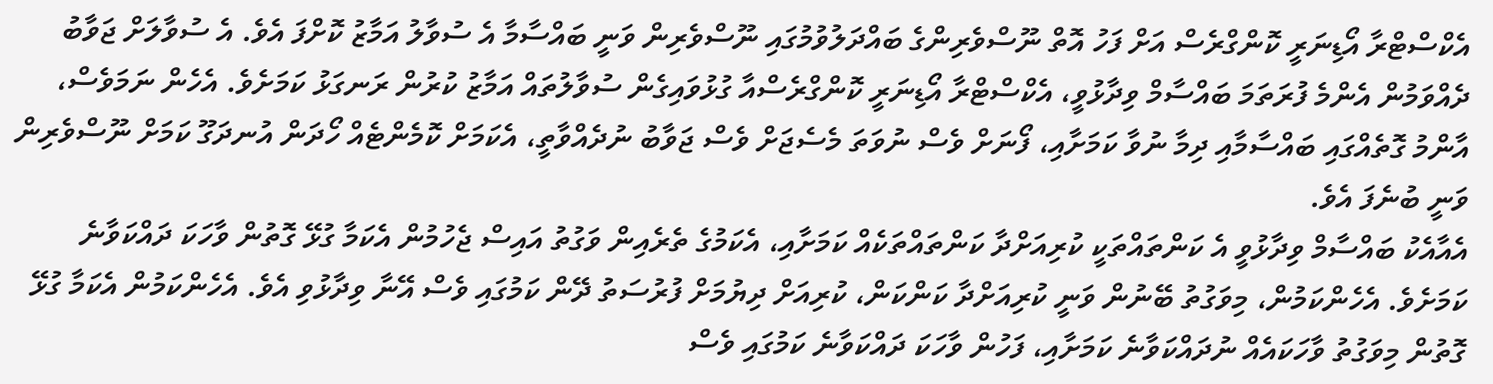އެކްސްޓްރާ އޯޑިނަރީ ކޮންގްރެސް އަށް ފަހު އޮތް ނޫސްވެރިންގެ ބައްދަލުވުމުގައި ނޫސްވެރިން ވަނީ ބައްސާމާ އެ ސުވާލު އަމާޒު ކޮށްފަ އެވެ. އެ ސުވާލަށް ޖަވާބު ދެއްވަމުން އެންމެ ފުރަތަމަ ބައްސާމް ވިދާޅުވީ، އެކްސްޓްރާ އޯޑިނަރީ ކޮންގްރެސްއާ ގުޅުވައިގެން ސުވާލުތައް އަމާޒު ކުރުން ރަނގަޅު ކަމަށެވެ. އެހެން ނަމަވެސް، އާންމު ގޮތެއްގައި ބައްސާމާއި ދިމާ ނުވާ ކަމަށާއި، ފޯނަށް ވެސް ނުވަތަ މެސެޖަށް ވެސް ޖަވާބު ނުދެއްވާތީ، އެކަމަށް ކޮމެންޓެއް ހޯދަން އުނދަގޫ ކަމަށް ނޫސްވެރިން ވަނީ ބުނެފަ އެވެ.
އެއާއެކު ބައްސާމް ވިދާޅުވީ އެ ކަންތައްތަކީ ކުރިއަށްދާ ކަންތައްތަކެއް ކަމަށާއި، އެކަމުގެ ތެރެއިން ވަގުތު އައިސް ޖެހުމުން އެކަމާ ގުޅޭ ގޮތުން ވާހަކަ ދައްކަވާނެ ކަމަށެވެ. އެހެންކަމުން، މިވަގުތު ބޭނުން ވަނީ ކުރިއަށްދާ ކަންކަން، ކުރިއަށް ދިޔުމަށް ފުރުސަތު ދޭން ކަމުގައި ވެސް އޭނާ ވިދާޅުވި އެވެ. އެހެންކަމުން އެކަމާ ގުޅޭ ގޮތުން މިވަގުތު ވާހަކައެއް ނުދައްކަވާނެ ކަމަށާއި، ފަހުން ވާހަކަ ދައްކަވާނެ ކަމުގައި ވެސް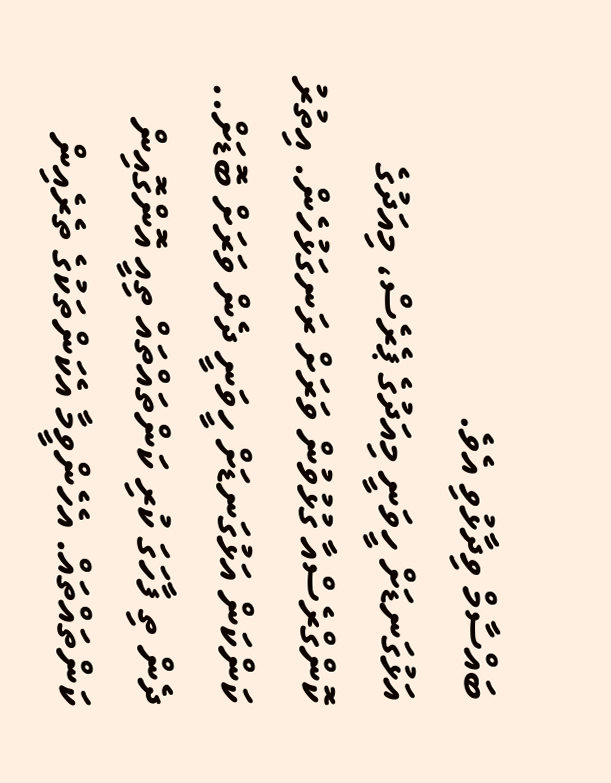ބައްސާމް ވިދާޅުވި އެވެ.
އަޅުގަނޑަށް ހީވަނީ މިއަދުގެ ޕެރެސް، މިއަދުގެ ކޮންގްރެސްއާ ގުޅުވުން ވަރަށް ރަނގަޅުހެން. އިތުރު ކަންކަން އަޅުގަނޑަށް ހީވަނީ ދެން ވަރަށް ބޮޑަށް.. ދެން ތި ފާހަގަ ކުރި ކަންތައްތައް ތިއީ އޮންގޮއިން ކަންތައްތައް. އެހެންވީމާ އެކަންތަކުގެ ތެރެއިން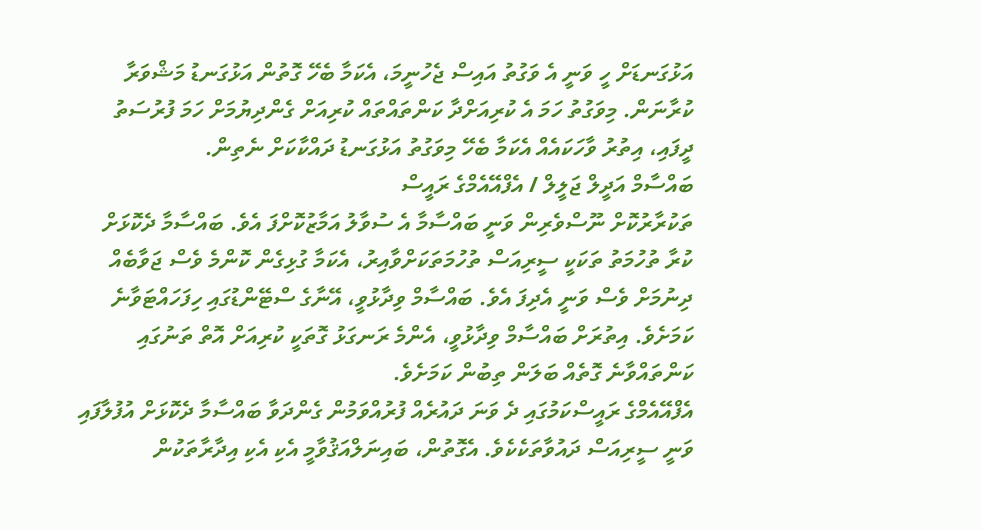އަޅުގަނޑަށް ހީ ވަނީ އެ ވަގުތު އައިސް ޖެހުނީމަ، އެކަމާ ބެހޭ ގޮތުން އަޅުގަނޑު މަޝްވަރާ ކުރާނަން. މިވަގުތު ހަމަ އެ ކުރިއަށްދާ ކަންތައްތައް ކުރިއަށް ގެންދިޔުމަށް ހަމަ ފުރުސަތު ދީފައި، އިތުރު ވާހަކައެއް އެކަމާ ބެހޭ މިވަގުތު އަޅުގަނޑު ދައްކާކަށް ނެތިން.
ބައްސާމް އަދީލް ޖަލީލް / އެފްއޭއެމްގެ ރައީސް
ތަކުރާރުކޮށް ނޫސްވެރިން ވަނީ ބައްސާމާ އެ ސުވާލު އަމާޒުކޮށްފަ އެވެ. ބައްސާމާ ދެކޮޅަށް ކުރާ ތުހުމަތު ތަކަކީ ސީރިއަސް ތުހުމަތަކަށްވާއިރު، އެކަމާ ގުޅިގެން ކޮންމެ ވެސް ޖަވާބެއް ދިނުމަށް ވެސް ވަނީ އެދިފަ އެވެ. ބައްސާމް ވިދާޅުވީ، އޭނާގެ ސްޓޭންޑުގައި ހިފަހައްޓަވާނެ ކަމަށެވެ. އިތުރަށް ބައްސާމް ވިދާޅުވީ، އެންމެ ރަނގަޅު ގޮތަކީ ކުރިއަށް އޮތް ތަނުގައި ކަންތައްވާނެ ގޮތެއް ބަލަން ތިބުން ކަމަށެވެ.
އެފްއޭއެމްގެ ރައީސްކަމުގައި ދެ ވަނަ ދައުރެއް ފުރުއްވަމުން ގެންދަވާ ބައްސާމާ ދެކޮޅަށް އުފުލާފައި ވަނީ ސީރިއަސް ދައުވާތަކެކެވެ. އެގޮތުން، ބައިނަލްއަޤުވާމީ އެކި އެކި އިދާރާތަކުން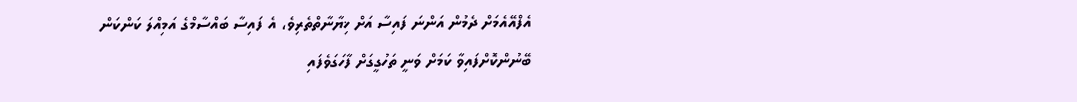އެފްއޭއެމަށް ދެމުން އަންނަ ފައިސާ އަށް ޚިޔާނާތްތެރިވެ، އެ ފައިސާ ބައްސާމްގެ އަމިއްލަ ކަންކަން ބޭނުންކޮށްފައިވާ ކަމަށް ވަނީ ތަހުގީގަށް ފާހަގަވެފައި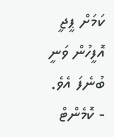ކަމަށް ޕީޖީ އޮފީހުން ވަނީ ބުނެފަ އެވެ.
- ކޮމެންޓް